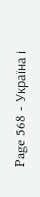Page 568 - Україна і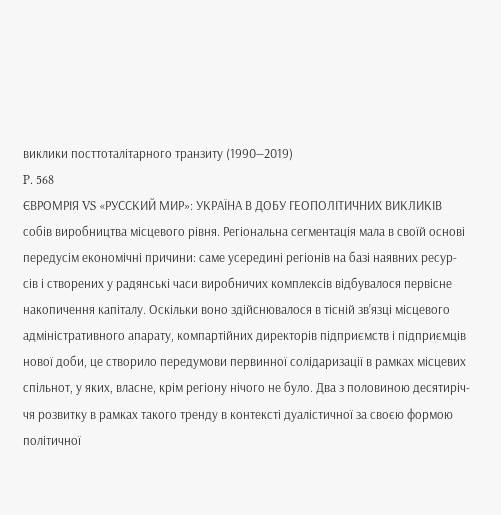виклики посттоталітарного транзиту (1990—2019)
P. 568
ЄВРОМРІЯ VS «РУССКИЙ МИР»: УКРАЇНА В ДОБУ ГЕОПОЛІТИЧНИХ ВИКЛИКІВ
собів виробництва місцевого рівня. Регіональна сегментація мала в своїй основі
передусім економічні причини: саме усередині регіонів на базі наявних ресур-
сів і створених у радянські часи виробничих комплексів відбувалося первісне
накопичення капіталу. Оскільки воно здійснювалося в тісній зв’язці місцевого
адміністративного апарату, компартійних директорів підприємств і підприємців
нової доби, це створило передумови первинної солідаризації в рамках місцевих
спільнот, у яких, власне, крім регіону нічого не було. Два з половиною десятиріч-
чя розвитку в рамках такого тренду в контексті дуалістичної за своєю формою
політичної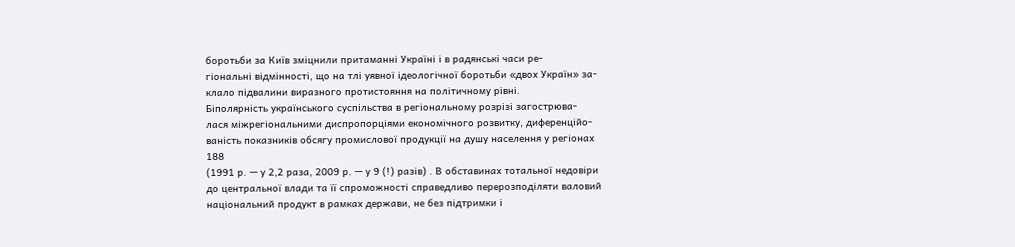боротьби за Київ зміцнили притаманні Україні і в радянські часи ре-
гіональні відмінності, що на тлі уявної ідеологічної боротьби «двох Україн» за-
клало підвалини виразного протистояння на політичному рівні.
Біполярність українського суспільства в регіональному розрізі загострюва-
лася міжрегіональними диспропорціями економічного розвитку, диференційо-
ваність показників обсягу промислової продукції на душу населення у регіонах
188
(1991 р. — у 2,2 раза, 2009 р. — у 9 (!) разів) . В обставинах тотальної недовіри
до центральної влади та її спроможності справедливо перерозподіляти валовий
національний продукт в рамках держави, не без підтримки і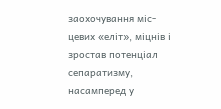заохочування міс-
цевих «еліт», міцнів і зростав потенціал сепаратизму, насамперед у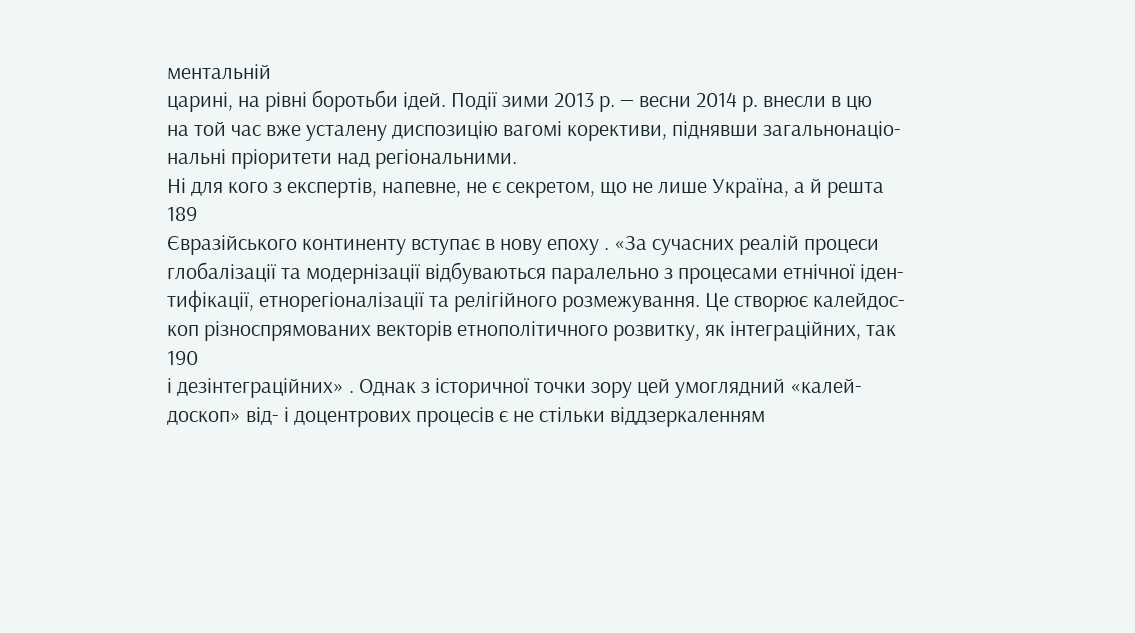ментальній
царині, на рівні боротьби ідей. Події зими 2013 р. — весни 2014 р. внесли в цю
на той час вже усталену диспозицію вагомі корективи, піднявши загальнонаціо-
нальні пріоритети над регіональними.
Ні для кого з експертів, напевне, не є секретом, що не лише Україна, а й решта
189
Євразійського континенту вступає в нову епоху . «За сучасних реалій процеси
глобалізації та модернізації відбуваються паралельно з процесами етнічної іден-
тифікації, етнорегіоналізації та релігійного розмежування. Це створює калейдос-
коп різноспрямованих векторів етнополітичного розвитку, як інтеграційних, так
190
і дезінтеграційних» . Однак з історичної точки зору цей умоглядний «калей-
доскоп» від- і доцентрових процесів є не стільки віддзеркаленням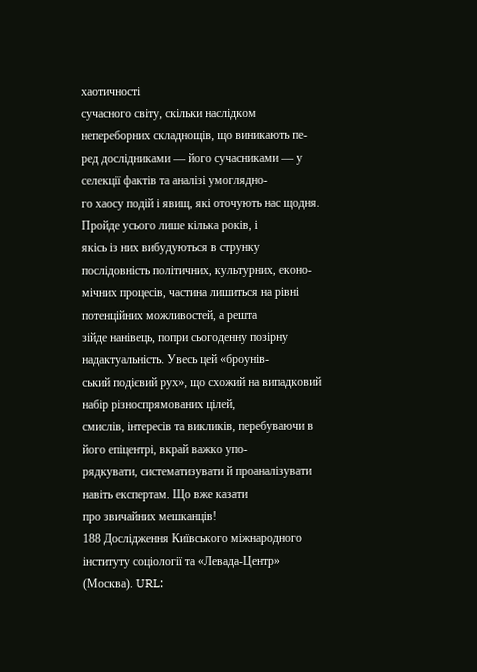хаотичності
сучасного світу, скільки наслідком непереборних складнощів, що виникають пе-
ред дослідниками — його сучасниками — у селекції фактів та аналізі умоглядно-
го хаосу подій і явищ, які оточують нас щодня. Пройде усього лише кілька років, і
якісь із них вибудуються в струнку послідовність політичних, культурних, еконо-
мічних процесів, частина лишиться на рівні потенційних можливостей, а решта
зійде нанівець, попри сьогоденну позірну надактуальність. Увесь цей «броунів-
ський подієвий рух», що схожий на випадковий набір різноспрямованих цілей,
смислів, інтересів та викликів, перебуваючи в його епіцентрі, вкрай важко упо-
рядкувати, систематизувати й проаналізувати навіть експертам. Що вже казати
про звичайних мешканців!
188 Дослідження Київського міжнародного інституту соціології та «Левада-Центр»
(Москва). URL: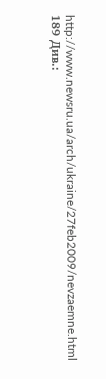http://www.newsru.ua/arch/ukraine/27feb2009/nevzaemne.html
189 Див.: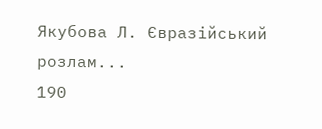Якубова Л. Євразійський розлам...
190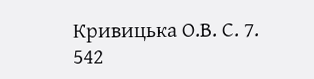Кривицька О.В. С. 7.
542